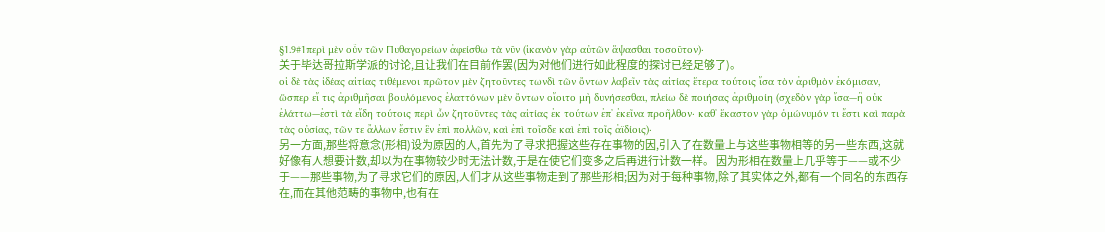§1.9#1περὶ μὲν οὖν τῶν Πυθαγορείων ἀφείσθω τὰ νῦν (ἱκανὸν γὰρ αὐτῶν ἅψασθαι τοσοῦτον)·
关于毕达哥拉斯学派的讨论,且让我们在目前作罢(因为对他们进行如此程度的探讨已经足够了)。
οἱ δὲ τὰς ἰδέας αἰτίας τιθέμενοι πρῶτον μὲν ζητοῦντες τωνδὶ τῶν ὄντων λαβεῖν τὰς αἰτίας ἕτερα τούτοις ἴσα τὸν ἀριθμὸν ἐκόμισαν, ὥσπερ εἴ τις ἀριθμῆσαι βουλόμενος ἐλαττόνων μὲν ὄντων οἴοιτο μὴ δυνήσεσθαι, πλείω δὲ ποιήσας ἀριθμοίη (σχεδὸν γὰρ ἴσα—ἢ οὐκ ἐλάττω—ἐστὶ τὰ εἴδη τούτοις περὶ ὧν ζητοῦντες τὰς αἰτίας ἐκ τούτων ἐπʼ ἐκεῖνα προῆλθον· καθʼ ἕκαστον γὰρ ὁμώνυμόν τι ἔστι καὶ παρὰ τὰς οὐσίας, τῶν τε ἄλλων ἔστιν ἓν ἐπὶ πολλῶν, καὶ ἐπὶ τοῖσδε καὶ ἐπὶ τοῖς ἀϊδίοις)·
另一方面,那些将意念(形相)设为原因的人,首先为了寻求把握这些存在事物的因,引入了在数量上与这些事物相等的另一些东西,这就好像有人想要计数,却以为在事物较少时无法计数,于是在使它们变多之后再进行计数一样。 因为形相在数量上几乎等于——或不少于——那些事物,为了寻求它们的原因,人们才从这些事物走到了那些形相;因为对于每种事物,除了其实体之外,都有一个同名的东西存在,而在其他范畴的事物中,也有在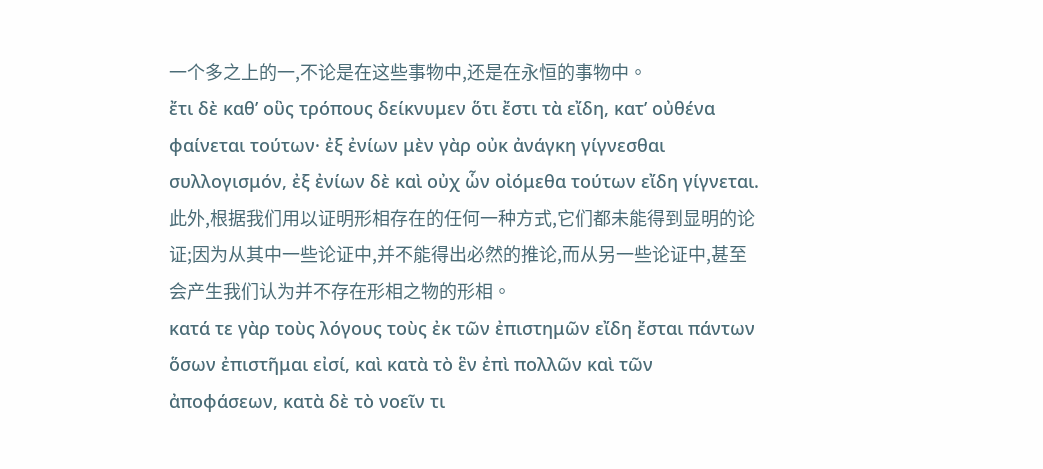一个多之上的一,不论是在这些事物中,还是在永恒的事物中。
ἔτι δὲ καθʼ οὓς τρόπους δείκνυμεν ὅτι ἔστι τὰ εἴδη, κατʼ οὐθένα φαίνεται τούτων· ἐξ ἐνίων μὲν γὰρ οὐκ ἀνάγκη γίγνεσθαι συλλογισμόν, ἐξ ἐνίων δὲ καὶ οὐχ ὧν οἰόμεθα τούτων εἴδη γίγνεται.
此外,根据我们用以证明形相存在的任何一种方式,它们都未能得到显明的论证;因为从其中一些论证中,并不能得出必然的推论,而从另一些论证中,甚至会产生我们认为并不存在形相之物的形相。
κατά τε γὰρ τοὺς λόγους τοὺς ἐκ τῶν ἐπιστημῶν εἴδη ἔσται πάντων ὅσων ἐπιστῆμαι εἰσί, καὶ κατὰ τὸ ἓν ἐπὶ πολλῶν καὶ τῶν ἀποφάσεων, κατὰ δὲ τὸ νοεῖν τι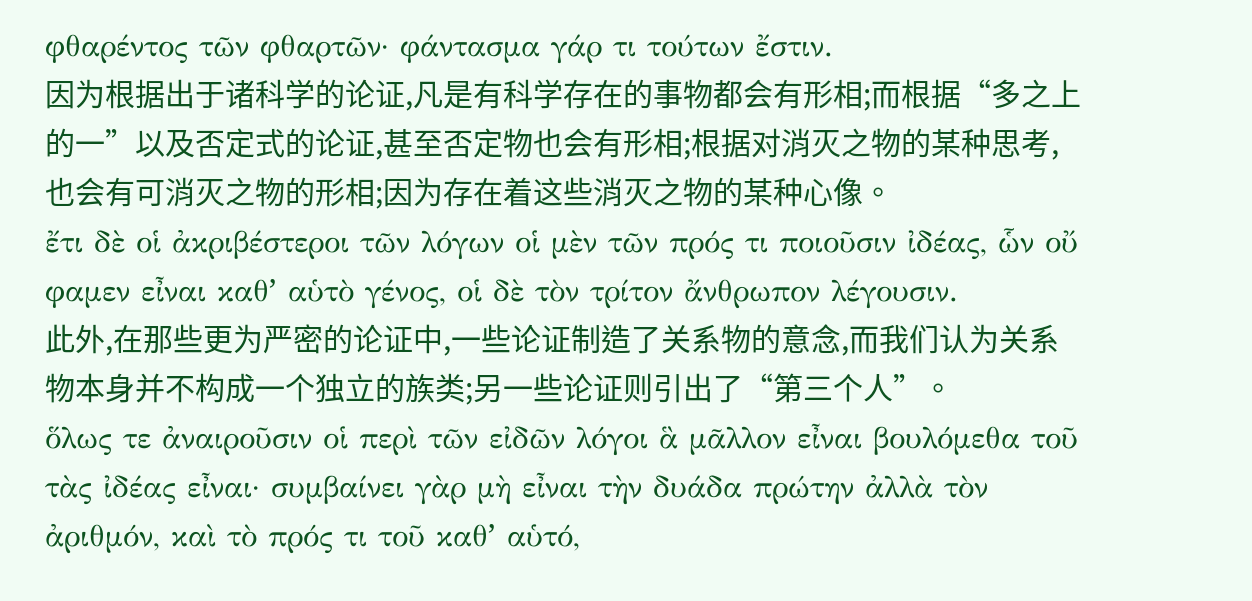φθαρέντος τῶν φθαρτῶν· φάντασμα γάρ τι τούτων ἔστιν.
因为根据出于诸科学的论证,凡是有科学存在的事物都会有形相;而根据“多之上的一”以及否定式的论证,甚至否定物也会有形相;根据对消灭之物的某种思考,也会有可消灭之物的形相;因为存在着这些消灭之物的某种心像。
ἔτι δὲ οἱ ἀκριβέστεροι τῶν λόγων οἱ μὲν τῶν πρός τι ποιοῦσιν ἰδέας, ὧν οὔ φαμεν εἶναι καθʼ αὑτὸ γένος, οἱ δὲ τὸν τρίτον ἄνθρωπον λέγουσιν.
此外,在那些更为严密的论证中,一些论证制造了关系物的意念,而我们认为关系物本身并不构成一个独立的族类;另一些论证则引出了“第三个人”。
ὅλως τε ἀναιροῦσιν οἱ περὶ τῶν εἰδῶν λόγοι ἃ μᾶλλον εἶναι βουλόμεθα τοῦ τὰς ἰδέας εἶναι· συμβαίνει γὰρ μὴ εἶναι τὴν δυάδα πρώτην ἀλλὰ τὸν ἀριθμόν, καὶ τὸ πρός τι τοῦ καθʼ αὑτό,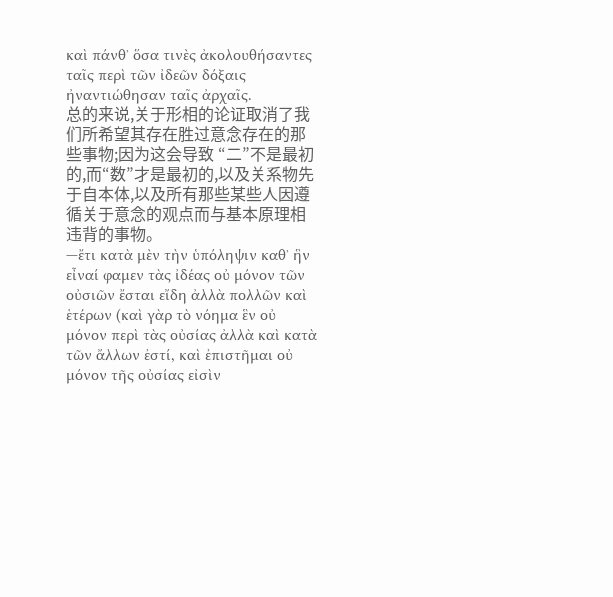καὶ πάνθʼ ὅσα τινὲς ἀκολουθήσαντες ταῖς περὶ τῶν ἰδεῶν δόξαις ἠναντιώθησαν ταῖς ἀρχαῖς.
总的来说,关于形相的论证取消了我们所希望其存在胜过意念存在的那些事物;因为这会导致 “二”不是最初的,而“数”才是最初的,以及关系物先于自本体,以及所有那些某些人因遵循关于意念的观点而与基本原理相违背的事物。
—ἔτι κατὰ μὲν τὴν ὑπόληψιν καθʼ ἣν εἶναί φαμεν τὰς ἰδέας οὐ μόνον τῶν οὐσιῶν ἔσται εἴδη ἀλλὰ πολλῶν καὶ ἑτέρων (καὶ γὰρ τὸ νόημα ἓν οὐ μόνον περὶ τὰς οὐσίας ἀλλὰ καὶ κατὰ τῶν ἄλλων ἐστί, καὶ ἐπιστῆμαι οὐ μόνον τῆς οὐσίας εἰσὶν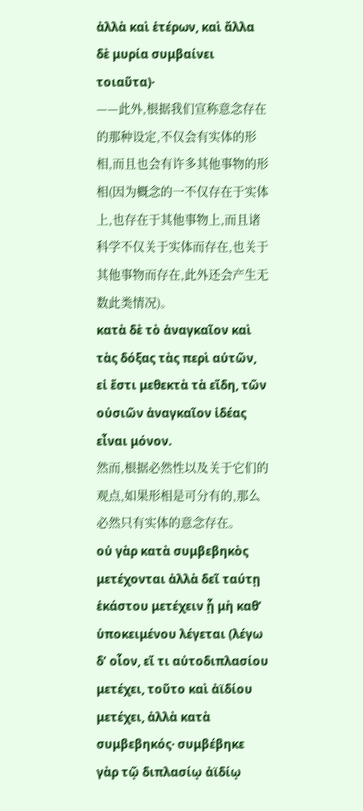ἀλλὰ καὶ ἑτέρων, καὶ ἄλλα δὲ μυρία συμβαίνει τοιαῦτα)·
——此外,根据我们宣称意念存在的那种设定,不仅会有实体的形相,而且也会有许多其他事物的形相(因为概念的一不仅存在于实体上,也存在于其他事物上,而且诸科学不仅关于实体而存在,也关于其他事物而存在,此外还会产生无数此类情况)。
κατὰ δὲ τὸ ἀναγκαῖον καὶ τὰς δόξας τὰς περὶ αὐτῶν, εἰ ἔστι μεθεκτὰ τὰ εἴδη, τῶν οὐσιῶν ἀναγκαῖον ἰδέας εἶναι μόνον.
然而,根据必然性以及关于它们的观点,如果形相是可分有的,那么必然只有实体的意念存在。
οὐ γὰρ κατὰ συμβεβηκὸς μετέχονται ἀλλὰ δεῖ ταύτῃ ἑκάστου μετέχειν ᾗ μὴ καθʼ ὑποκειμένου λέγεται (λέγω δʼ οἷον, εἴ τι αὐτοδιπλασίου μετέχει, τοῦτο καὶ ἀϊδίου μετέχει, ἀλλὰ κατὰ συμβεβηκός· συμβέβηκε γὰρ τῷ διπλασίῳ ἀϊδίῳ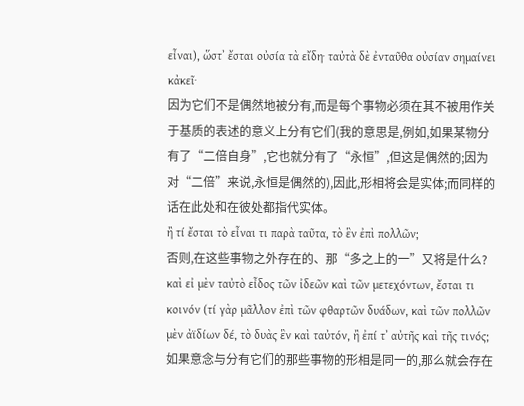εἶναι), ὥστʼ ἔσται οὐσία τὰ εἴδη· ταὐτὰ δὲ ἐνταῦθα οὐσίαν σημαίνει κἀκεῖ·
因为它们不是偶然地被分有,而是每个事物必须在其不被用作关于基质的表述的意义上分有它们(我的意思是,例如,如果某物分有了“二倍自身”,它也就分有了“永恒”,但这是偶然的;因为对“二倍”来说,永恒是偶然的),因此,形相将会是实体;而同样的话在此处和在彼处都指代实体。
ἢ τί ἔσται τὸ εἶναι τι παρὰ ταῦτα, τὸ ἓν ἐπὶ πολλῶν;
否则,在这些事物之外存在的、那“多之上的一”又将是什么?
καὶ εἰ μὲν ταὐτὸ εἶδος τῶν ἰδεῶν καὶ τῶν μετεχόντων, ἔσται τι κοινόν (τί γὰρ μᾶλλον ἐπὶ τῶν φθαρτῶν δυάδων, καὶ τῶν πολλῶν μὲν ἀϊδίων δέ, τὸ δυὰς ἓν καὶ ταὐτόν, ἢ ἐπί τʼ αὐτῆς καὶ τῆς τινός;
如果意念与分有它们的那些事物的形相是同一的,那么就会存在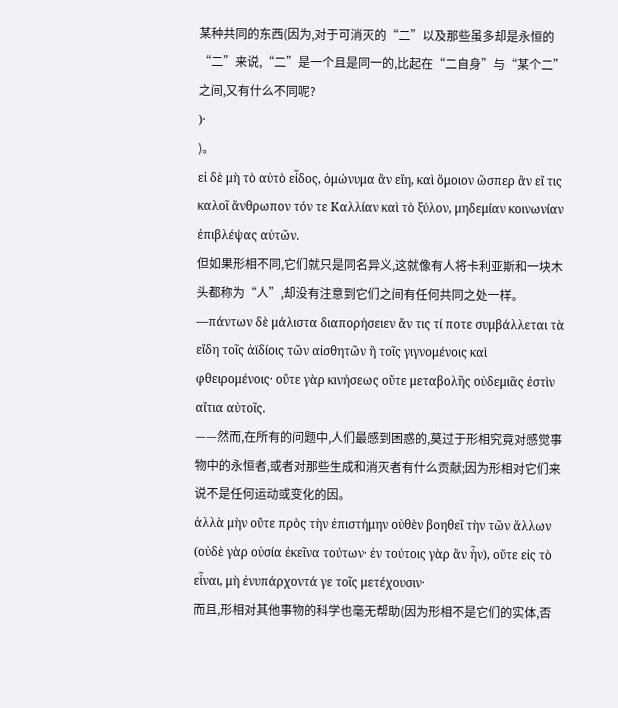某种共同的东西(因为,对于可消灭的“二”以及那些虽多却是永恒的“二”来说,“二”是一个且是同一的,比起在“二自身”与“某个二”之间,又有什么不同呢?
)·
)。
εἰ δὲ μὴ τὸ αὐτὸ εἶδος, ὁμώνυμα ἂν εἴη, καὶ ὅμοιον ὥσπερ ἂν εἴ τις καλοῖ ἄνθρωπον τόν τε Καλλίαν καὶ τὸ ξύλον, μηδεμίαν κοινωνίαν ἐπιβλέψας αὐτῶν.
但如果形相不同,它们就只是同名异义,这就像有人将卡利亚斯和一块木头都称为“人”,却没有注意到它们之间有任何共同之处一样。
—πάντων δὲ μάλιστα διαπορήσειεν ἄν τις τί ποτε συμβάλλεται τὰ εἴδη τοῖς ἀϊδίοις τῶν αἰσθητῶν ἢ τοῖς γιγνομένοις καὶ φθειρομένοις· οὔτε γὰρ κινήσεως οὔτε μεταβολῆς οὐδεμιᾶς ἐστὶν αἴτια αὐτοῖς.
——然而,在所有的问题中,人们最感到困惑的,莫过于形相究竟对感觉事物中的永恒者,或者对那些生成和消灭者有什么贡献;因为形相对它们来说不是任何运动或变化的因。
ἀλλὰ μὴν οὔτε πρὸς τὴν ἐπιστήμην οὐθὲν βοηθεῖ τὴν τῶν ἄλλων (οὐδὲ γὰρ οὐσία ἐκεῖνα τούτων· ἐν τούτοις γὰρ ἂν ἦν), οὔτε εἰς τὸ εἶναι, μὴ ἐνυπάρχοντά γε τοῖς μετέχουσιν·
而且,形相对其他事物的科学也毫无帮助(因为形相不是它们的实体,否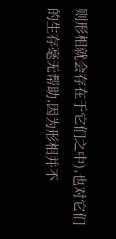则形相就会存在于它们之中),也对它们的生存毫无帮助,因为形相并不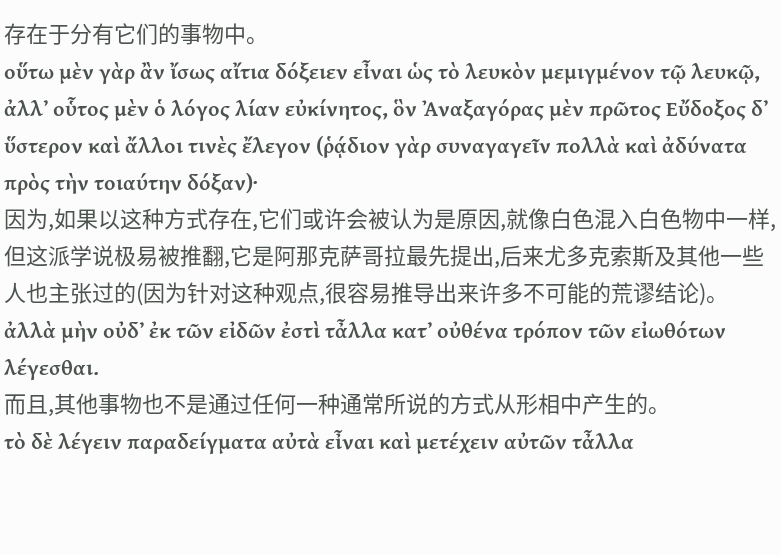存在于分有它们的事物中。
οὕτω μὲν γὰρ ἂν ἴσως αἴτια δόξειεν εἶναι ὡς τὸ λευκὸν μεμιγμένον τῷ λευκῷ, ἀλλʼ οὗτος μὲν ὁ λόγος λίαν εὐκίνητος, ὃν Ἀναξαγόρας μὲν πρῶτος Εὔδοξος δʼ ὕστερον καὶ ἄλλοι τινὲς ἔλεγον (ῥᾴδιον γὰρ συναγαγεῖν πολλὰ καὶ ἀδύνατα πρὸς τὴν τοιαύτην δόξαν)·
因为,如果以这种方式存在,它们或许会被认为是原因,就像白色混入白色物中一样,但这派学说极易被推翻,它是阿那克萨哥拉最先提出,后来尤多克索斯及其他一些人也主张过的(因为针对这种观点,很容易推导出来许多不可能的荒谬结论)。
ἀλλὰ μὴν οὐδʼ ἐκ τῶν εἰδῶν ἐστὶ τἆλλα κατʼ οὐθένα τρόπον τῶν εἰωθότων λέγεσθαι.
而且,其他事物也不是通过任何一种通常所说的方式从形相中产生的。
τὸ δὲ λέγειν παραδείγματα αὐτὰ εἶναι καὶ μετέχειν αὐτῶν τἆλλα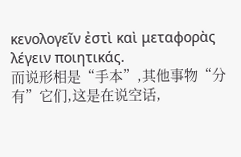κενολογεῖν ἐστὶ καὶ μεταφορὰς λέγειν ποιητικάς.
而说形相是“手本”,其他事物“分有”它们,这是在说空话,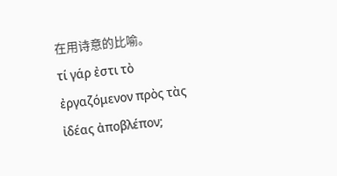在用诗意的比喻。
τί γάρ ἐστι τὸ ἐργαζόμενον πρὸς τὰς ἰδέας ἀποβλέπον;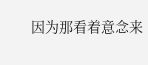因为那看着意念来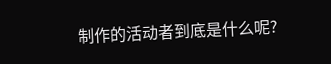制作的活动者到底是什么呢?